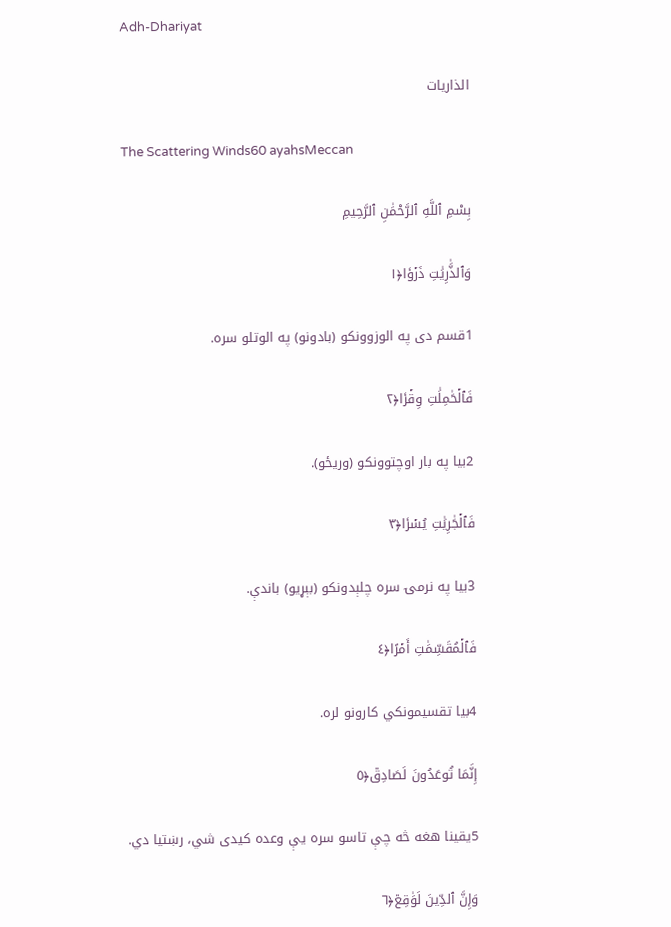Adh-Dhariyat

الذاريات

The Scattering Winds60 ayahsMeccan

بِسْمِ ٱللَّهِ ٱلرَّحْمَٰنِ ٱلرَّحِيمِ

وَٱلذَّٰرِيَٰتِ ذَرۡوٗا﴿١

1قسم دى په الوزوونكو (بادونو) په الوتلو سره.

فَٱلۡحَٰمِلَٰتِ وِقۡرٗا﴿٢

2بيا په بار اوچتوونكو (وريځو).

فَٱلۡجَٰرِيَٰتِ يُسۡرٗا﴿٣

3بيا په نرمۍ سره چلېدونكو (بېړيو) باندې.

فَٱلۡمُقَسِّمَٰتِ أَمۡرًا﴿٤

4بيا تقسیمونکي کارونو لره.

إِنَّمَا تُوعَدُونَ لَصَادِقٞ﴿٥

5یقینا هغه څه چې تاسو سره یې وعده کیدی شي، رښتیا دي.

وَإِنَّ ٱلدِّينَ لَوَٰقِعٞ﴿٦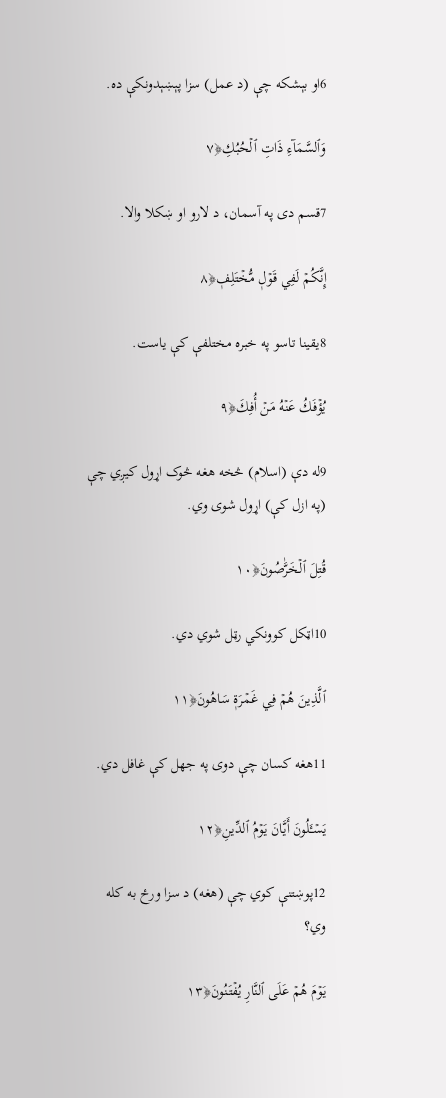6او بېشكه چې (د عمل) سزا پېښېدونكې ده.

وَٱلسَّمَآءِ ذَاتِ ٱلۡحُبُكِ﴿٧

7قسم دى په آسمان، د لارو او ښكلا والا.

إِنَّكُمۡ لَفِي قَوۡلٖ مُّخۡتَلِفٖ﴿٨

8یقینا تاسو په خبره مختلفې کې یاست.

يُؤۡفَكُ عَنۡهُ مَنۡ أُفِكَ﴿٩

9له دې (اسلام) څخه هغه څوک اړول كيږي چې (په ازل كې) اړول شوى وي.

قُتِلَ ٱلۡخَرَّٰصُونَ﴿١٠

10اټكل كوونكي رټل شوي دي.

ٱلَّذِينَ هُمۡ فِي غَمۡرَةٖ سَاهُونَ﴿١١

11هغه کسان چې دوی په جهل کې غافل دي.

يَسۡـَٔلُونَ أَيَّانَ يَوۡمُ ٱلدِّينِ﴿١٢

12پوښتنې كوي چې (هغه) د سزا ورځ به كله وي؟

يَوۡمَ هُمۡ عَلَى ٱلنَّارِ يُفۡتَنُونَ﴿١٣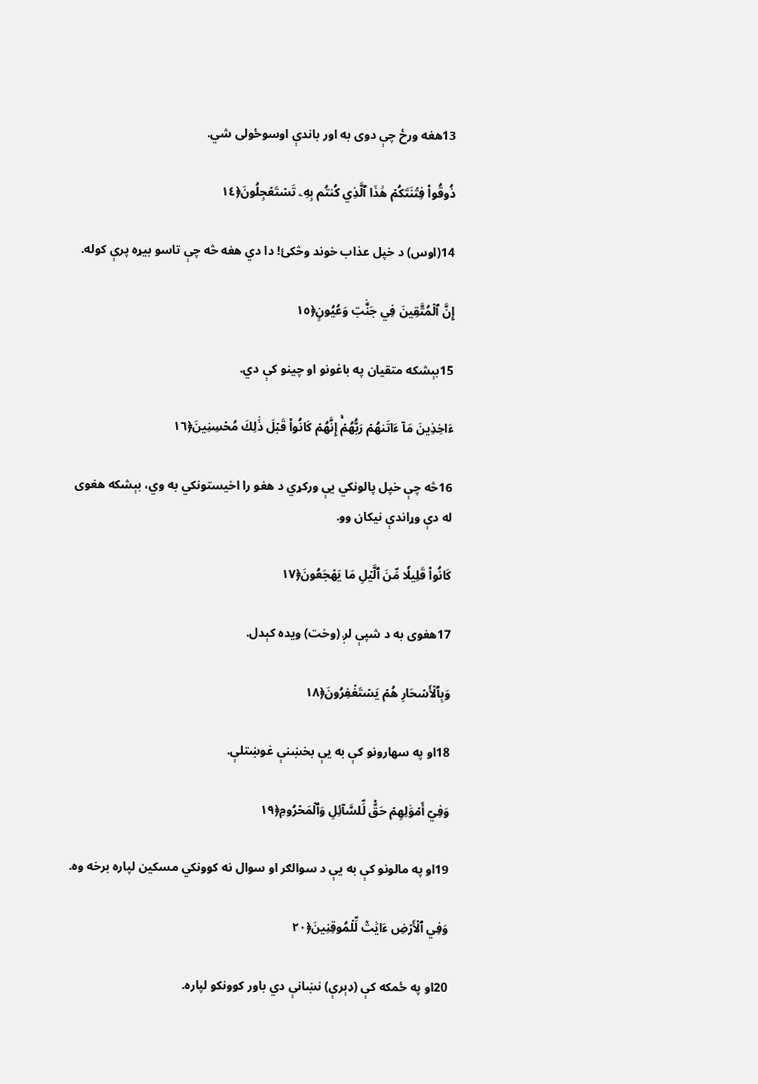13هغه ورځ چې دوی به اور باندې اوسوځولی شي.

ذُوقُواْ فِتۡنَتَكُمۡ هَٰذَا ٱلَّذِي كُنتُم بِهِۦ تَسۡتَعۡجِلُونَ﴿١٤

14(اوس) د خپل عذاب خوند وڅكئ! دا دي هغه څه چې تاسو بيړه پرې كوله.

إِنَّ ٱلۡمُتَّقِينَ فِي جَنَّٰتٖ وَعُيُونٍ﴿١٥

15بېشكه متقيان په باغونو او چينو كې دي.

ءَاخِذِينَ مَآ ءَاتَىٰهُمۡ رَبُّهُمۡۚ إِنَّهُمۡ كَانُواْ قَبۡلَ ذَٰلِكَ مُحۡسِنِينَ﴿١٦

16څه چې خپل پالونکي يې وركړي د هغو را اخيستونكي به وي، بېشکه هغوى له دې وړاندې نيكان وو.

كَانُواْ قَلِيلٗا مِّنَ ٱلَّيۡلِ مَا يَهۡجَعُونَ﴿١٧

17هغوى به د شپې لږ (وخت) ويده كېدل.

وَبِٱلۡأَسۡحَارِ هُمۡ يَسۡتَغۡفِرُونَ﴿١٨

18او په سهارونو كې به يې بخښنې غوښتلې.

وَفِيٓ أَمۡوَٰلِهِمۡ حَقّٞ لِّلسَّآئِلِ وَٱلۡمَحۡرُومِ﴿١٩

19او په مالونو كې به يې د سوالګر او سوال نه كوونكي مسكين لپاره برخه وه.

وَفِي ٱلۡأَرۡضِ ءَايَٰتٞ لِّلۡمُوقِنِينَ﴿٢٠

20او په ځمكه كې (ډېرې) نښانې دي باور كوونكو لپاره.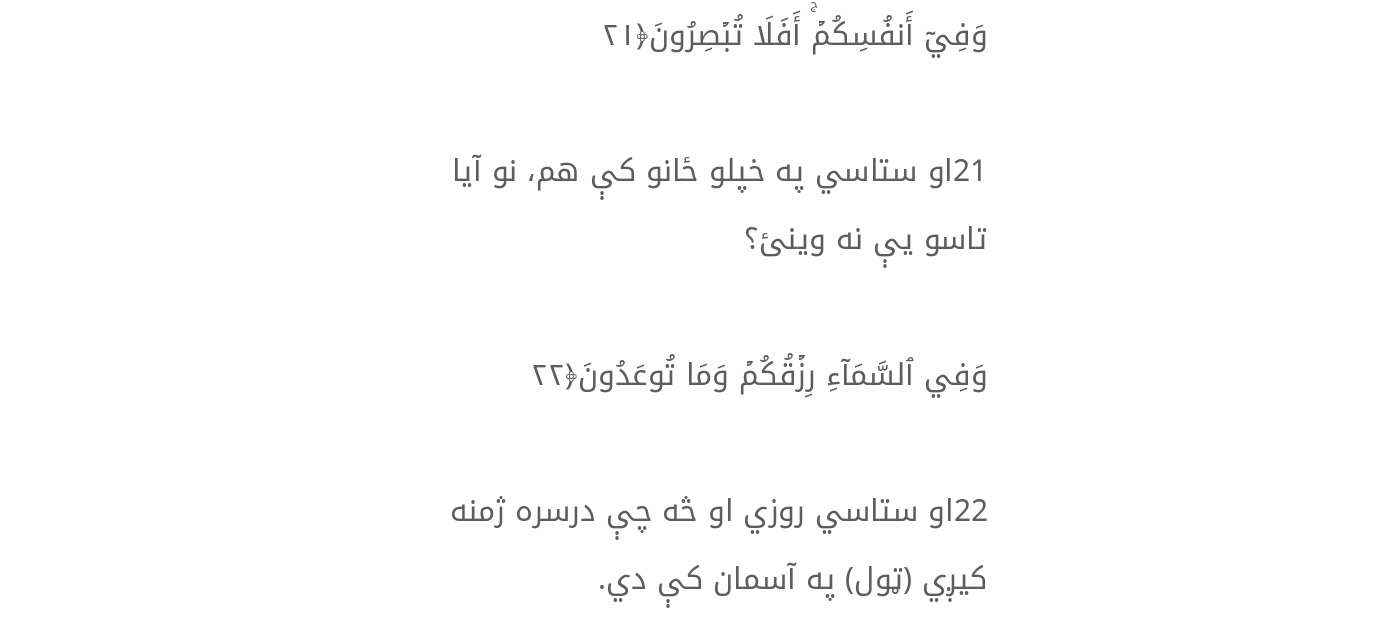وَفِيٓ أَنفُسِكُمۡۚ أَفَلَا تُبۡصِرُونَ﴿٢١

21او ستاسي په خپلو ځانو كې هم، نو آيا تاسو يې نه وينئ؟

وَفِي ٱلسَّمَآءِ رِزۡقُكُمۡ وَمَا تُوعَدُونَ﴿٢٢

22او ستاسي روزي او څه چې درسره ژمنه كيږي (ټول) په آسمان كې دي.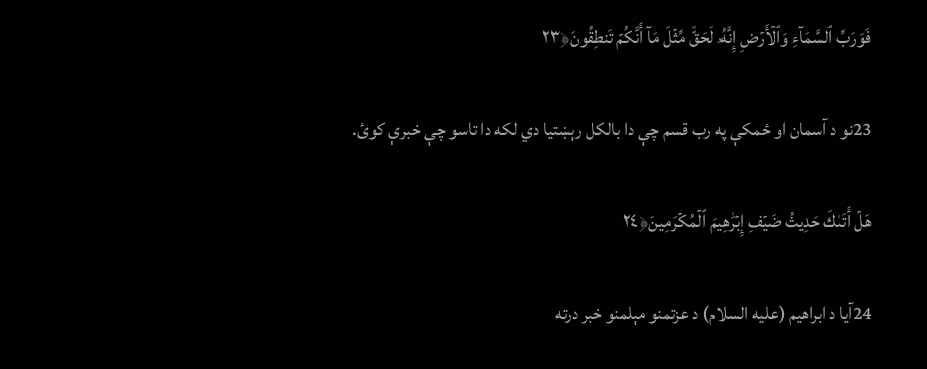فَوَرَبِّ ٱلسَّمَآءِ وَٱلۡأَرۡضِ إِنَّهُۥ لَحَقّٞ مِّثۡلَ مَآ أَنَّكُمۡ تَنطِقُونَ﴿٢٣

23نو د آسمان او ځمكې په رب قسم چې دا بالكل رېښتيا دي لكه دا تاسو چې خبرې كوئ.

هَلۡ أَتَىٰكَ حَدِيثُ ضَيۡفِ إِبۡرَٰهِيمَ ٱلۡمُكۡرَمِينَ﴿٢٤

24آيا د ابراهيم (عليه السلام) د عزتمنو مېلمنو خبر درته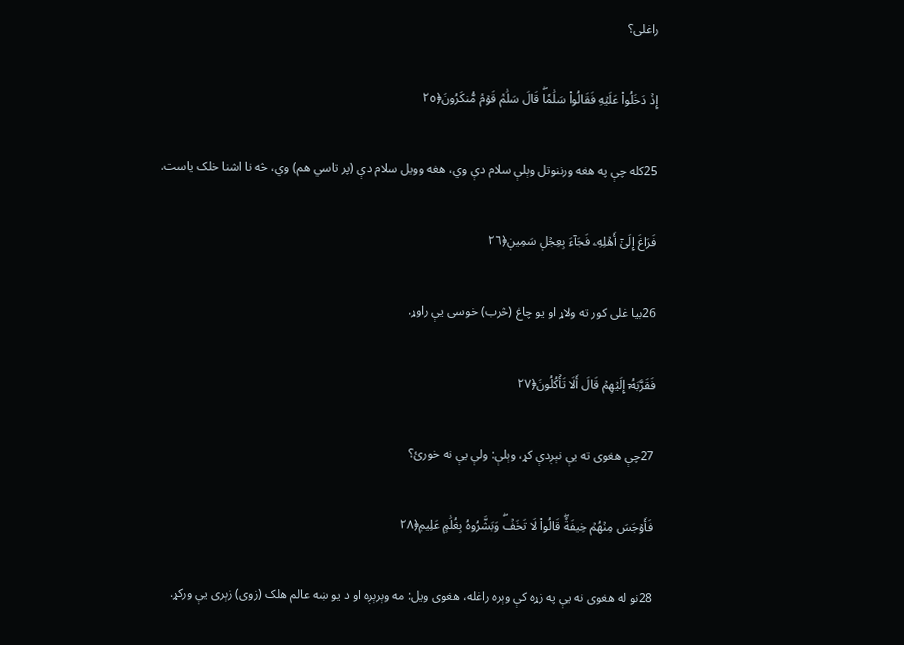راغلى؟

إِذۡ دَخَلُواْ عَلَيۡهِ فَقَالُواْ سَلَٰمٗاۖ قَالَ سَلَٰمٞ قَوۡمٞ مُّنكَرُونَ﴿٢٥

25كله چې په هغه ورننوتل وېلې سلام دې وي، هغه وويل سلام دې (پر تاسي هم) وي، څه نا اشنا خلک یاست.

فَرَاغَ إِلَىٰٓ أَهۡلِهِۦ فَجَآءَ بِعِجۡلٖ سَمِينٖ﴿٢٦

26بيا غلى كور ته ولاړ او يو چاغ (څرب) خوسى يې راوړ.

فَقَرَّبَهُۥٓ إِلَيۡهِمۡ قَالَ أَلَا تَأۡكُلُونَ﴿٢٧

27چې هغوى ته يې نېږدې كړ، وېلې: ولې يې نه خورئ؟

فَأَوۡجَسَ مِنۡهُمۡ خِيفَةٗۖ قَالُواْ لَا تَخَفۡۖ وَبَشَّرُوهُ بِغُلَٰمٍ عَلِيمٖ﴿٢٨

28نو له هغوى نه يې په زړه كې وېره راغله، هغوى ويل: مه وېرېږه او د يو ښه عالم هلک (زوى) زېرى يې وركړ.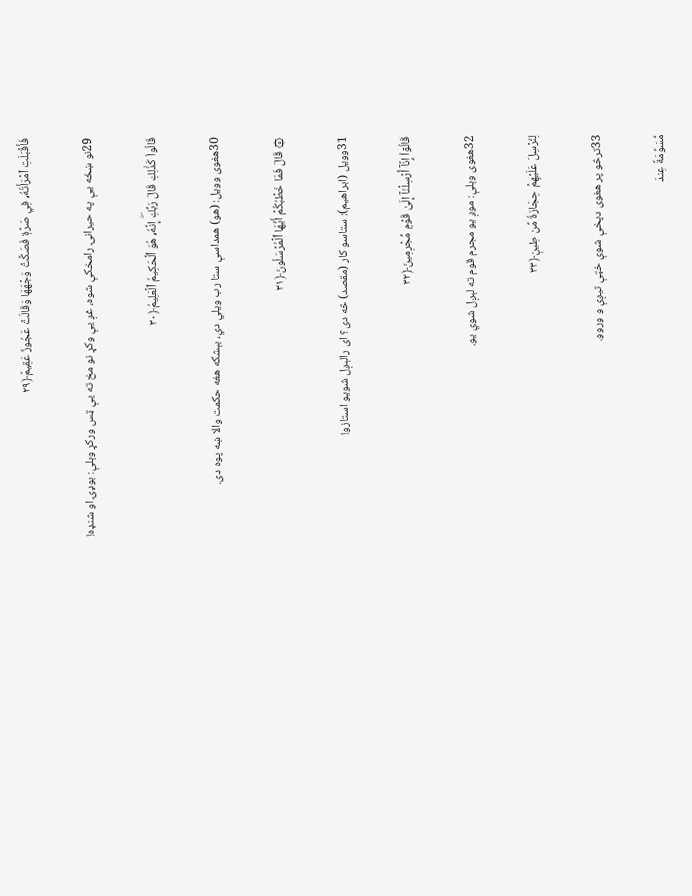فَأَقۡبَلَتِ ٱمۡرَأَتُهُۥ فِي صَرَّةٖ فَصَكَّتۡ وَجۡهَهَا وَقَالَتۡ عَجُوزٌ عَقِيمٞ﴿٢٩

29نو ښځه يې په حيرانۍ رامخكې شوه، غږ يې وكړ نو مخ ته يې ټس وركړ وېلې: بوډۍ او شنډه!

قَالُواْ كَذَٰلِكِ قَالَ رَبُّكِۖ إِنَّهُۥ هُوَ ٱلۡحَكِيمُ ٱلۡعَلِيمُ﴿٣٠

30هغوى وويل: (هو) همداسې ستا رب ويلي دي، بېشكه هغه حكمت والا ښه پوه دى.

۞ قَالَ فَمَا خَطۡبُكُمۡ أَيُّهَا ٱلۡمُرۡسَلُونَ﴿٣١

31وویل (ابراهيم): ستاسو کار (مقصد) څه دی؟ ای رالېږل شویو استازو!

قَالُوٓاْ إِنَّآ أُرۡسِلۡنَآ إِلَىٰ قَوۡمٖ مُّجۡرِمِينَ﴿٣٢

32هغوی وېلې: موږ يو مجرم قوم ته لېږل شوي يو.

لِنُرۡسِلَ عَلَيۡهِمۡ حِجَارَةٗ مِّن طِينٖ﴿٣٣

33ترڅو پر هغوی دپخې شوې خټې تيږې و وروو.

مُّسَوَّمَةً عِندَ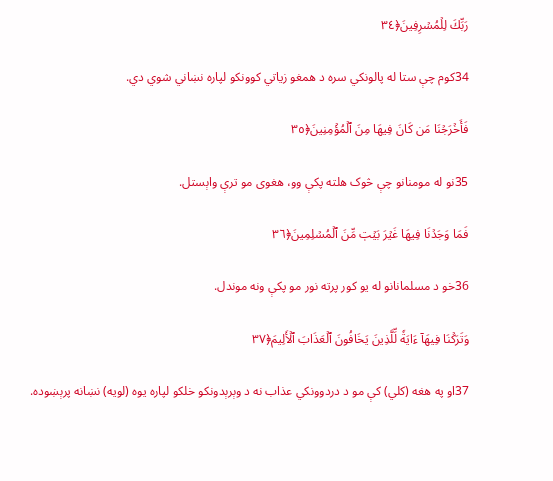رَبِّكَ لِلۡمُسۡرِفِينَ﴿٣٤

34كوم چې ستا له پالونکي سره د همغو زياتي كوونكو لپاره نښاني شوي دي.

فَأَخۡرَجۡنَا مَن كَانَ فِيهَا مِنَ ٱلۡمُؤۡمِنِينَ﴿٣٥

35نو له مومنانو چې څوک هلته پكې وو، هغوى مو ترې واېستل.

فَمَا وَجَدۡنَا فِيهَا غَيۡرَ بَيۡتٖ مِّنَ ٱلۡمُسۡلِمِينَ﴿٣٦

36خو د مسلمانانو له يو كور پرته نور مو پكې ونه موندل.

وَتَرَكۡنَا فِيهَآ ءَايَةٗ لِّلَّذِينَ يَخَافُونَ ٱلۡعَذَابَ ٱلۡأَلِيمَ﴿٣٧

37او په هغه (کلي) كې مو د دردوونکي عذاب نه د وېرېدونكو خلكو لپاره يوه (لويه) نښانه پرېښوده.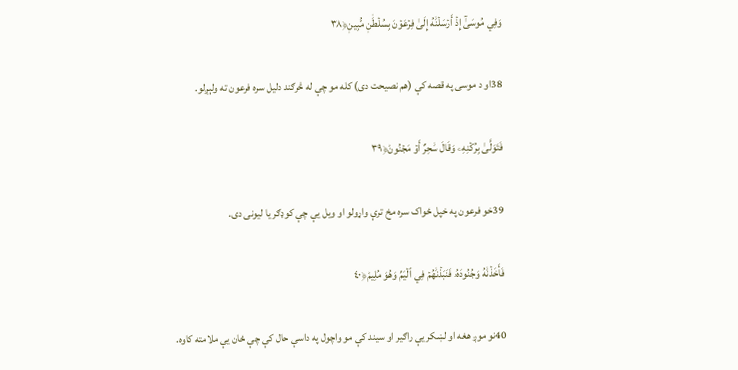وَفِي مُوسَىٰٓ إِذۡ أَرۡسَلۡنَٰهُ إِلَىٰ فِرۡعَوۡنَ بِسُلۡطَٰنٖ مُّبِينٖ﴿٣٨

38او د موسى په قصه كې (هم نصيحت دى) كله مو چې له څرګند دليل سره فرعون ته ولېږلو.

فَتَوَلَّىٰ بِرُكۡنِهِۦ وَقَالَ سَٰحِرٌ أَوۡ مَجۡنُونٞ﴿٣٩

39خو فرعون په خپل ځواک سره مخ ترې واړولو او ويل يې چې كوډګر يا ليونى دى.

فَأَخَذۡنَٰهُ وَجُنُودَهُۥ فَنَبَذۡنَٰهُمۡ فِي ٱلۡيَمِّ وَهُوَ مُلِيمٞ﴿٤٠

40نو موږ هغه او لښكر يې راګير او سيند كې مو واچول په داسې حال کې چې ځان یې ملامته کاوه.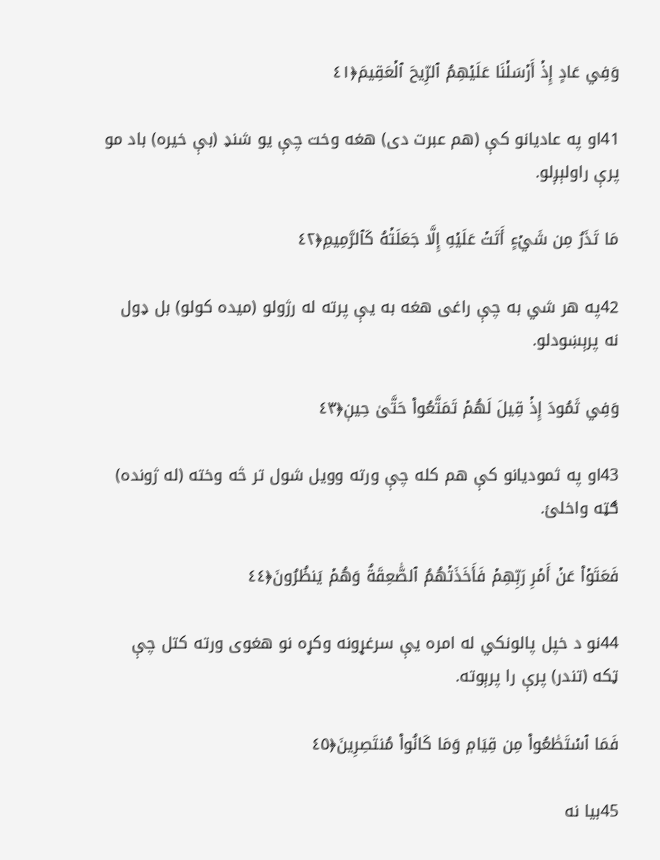وَفِي عَادٍ إِذۡ أَرۡسَلۡنَا عَلَيۡهِمُ ٱلرِّيحَ ٱلۡعَقِيمَ﴿٤١

41او په عاديانو كې (هم عبرت دى) هغه وخت چې يو شنډ (بې خيره) باد مو پرې راولېږلو.

مَا تَذَرُ مِن شَيۡءٍ أَتَتۡ عَلَيۡهِ إِلَّا جَعَلَتۡهُ كَٱلرَّمِيمِ﴿٤٢

42په هر شي به چې راغى هغه به يې پرته له رژولو (ميده كولو) بل ډول نه پرېښودلو.

وَفِي ثَمُودَ إِذۡ قِيلَ لَهُمۡ تَمَتَّعُواْ حَتَّىٰ حِينٖ﴿٤٣

43او په ثموديانو كې هم كله چې ورته وويل شول تر څه وخته (له ژونده) ګټه واخلئ.

فَعَتَوۡاْ عَنۡ أَمۡرِ رَبِّهِمۡ فَأَخَذَتۡهُمُ ٱلصَّٰعِقَةُ وَهُمۡ يَنظُرُونَ﴿٤٤

44نو د خپل پالونکي له امره يې سرغړونه وکړه نو هغوى ورته كتل چې ټكه (تندر) پرې را پرېوته.

فَمَا ٱسۡتَطَٰعُواْ مِن قِيَامٖ وَمَا كَانُواْ مُنتَصِرِينَ﴿٤٥

45بيا نه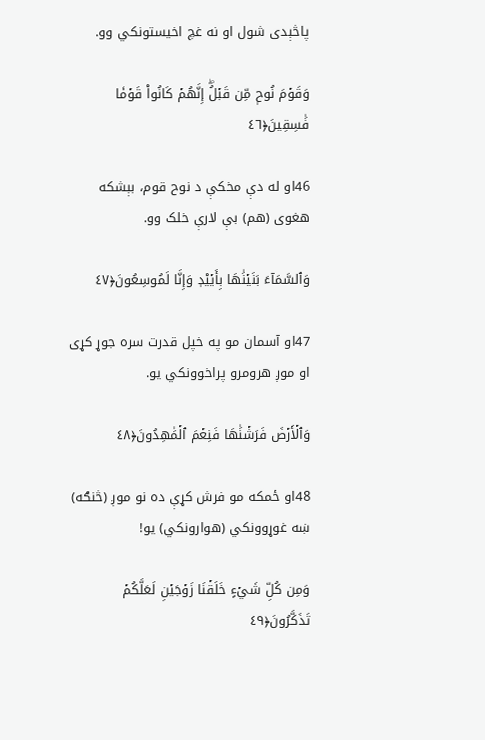پاڅېدى شول او نه غچ اخيستونكي وو.

وَقَوۡمَ نُوحٖ مِّن قَبۡلُۖ إِنَّهُمۡ كَانُواْ قَوۡمٗا فَٰسِقِينَ﴿٤٦

46او له دې مخکې د نوح قوم، بېشكه هغوى (هم) بې لارې خلک وو.

وَٱلسَّمَآءَ بَنَيۡنَٰهَا بِأَيۡيْدٖ وَإِنَّا لَمُوسِعُونَ﴿٤٧

47او آسمان مو په خپل قدرت سره جوړ كړى او موږ هرومرو پراخوونكي يو.

وَٱلۡأَرۡضَ فَرَشۡنَٰهَا فَنِعۡمَ ٱلۡمَٰهِدُونَ﴿٤٨

48او ځمكه مو فرش كړې ده نو موږ (څنګه) ښه غوړوونكي (هوارونكي) يو!

وَمِن كُلِّ شَيۡءٍ خَلَقۡنَا زَوۡجَيۡنِ لَعَلَّكُمۡ تَذَكَّرُونَ﴿٤٩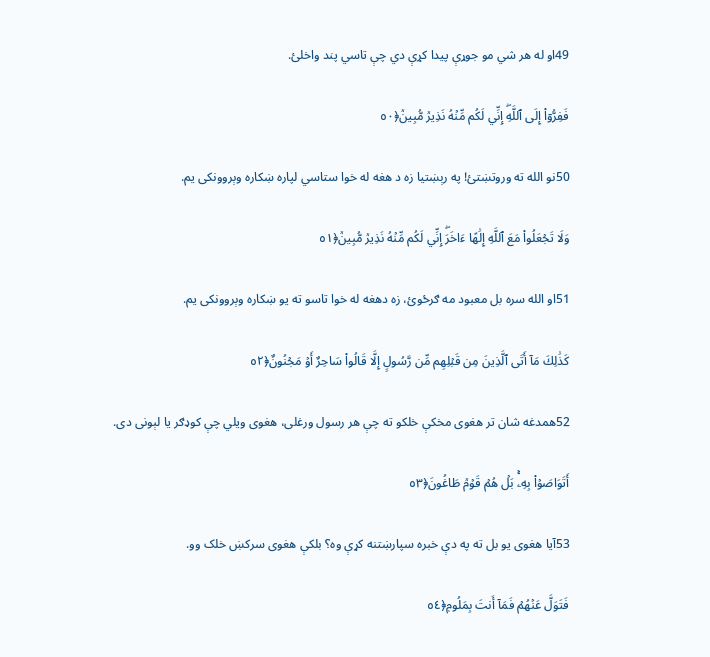49او له هر شي مو جوړې پيدا كړې دي چې تاسي پند واخلئ.

فَفِرُّوٓاْ إِلَى ٱللَّهِۖ إِنِّي لَكُم مِّنۡهُ نَذِيرٞ مُّبِينٞ﴿٥٠

50نو الله ته وروتښتئ! په رېښتيا زه د هغه له خوا ستاسي لپاره ښكاره وېروونكى يم.

وَلَا تَجۡعَلُواْ مَعَ ٱللَّهِ إِلَٰهًا ءَاخَرَۖ إِنِّي لَكُم مِّنۡهُ نَذِيرٞ مُّبِينٞ﴿٥١

51او الله سره بل معبود مه ګرځوئ، زه دهغه له خوا تاسو ته يو ښكاره وېروونكى يم.

كَذَٰلِكَ مَآ أَتَى ٱلَّذِينَ مِن قَبۡلِهِم مِّن رَّسُولٍ إِلَّا قَالُواْ سَاحِرٌ أَوۡ مَجۡنُونٌ﴿٥٢

52همدغه شان تر هغوی مخکې خلكو ته چې هر رسول ورغلى، هغوى ويلي چې كوډګر يا لېونى دى.

أَتَوَاصَوۡاْ بِهِۦۚ بَلۡ هُمۡ قَوۡمٞ طَاغُونَ﴿٥٣

53آيا هغوى يو بل ته په دې خبره سپارښتنه کړې وه؟ بلكې هغوى سركښ خلک وو.

فَتَوَلَّ عَنۡهُمۡ فَمَآ أَنتَ بِمَلُومٖ﴿٥٤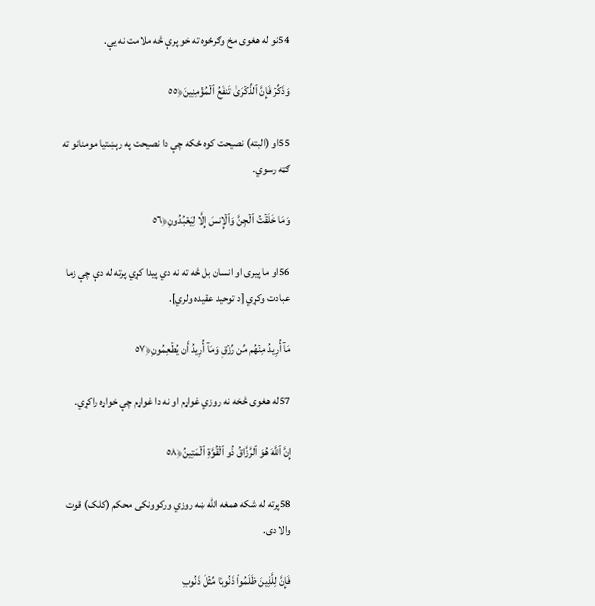54نو له هغوى مخ وګرځوه ته خو پرې څه ملامت نه يې.

وَذَكِّرۡ فَإِنَّ ٱلذِّكۡرَىٰ تَنفَعُ ٱلۡمُؤۡمِنِينَ﴿٥٥

55او (البته) نصيحت كوه ځكه چې دا نصيحت په رېښتيا مومنانو ته ګټه رسوي.

وَمَا خَلَقۡتُ ٱلۡجِنَّ وَٱلۡإِنسَ إِلَّا لِيَعۡبُدُونِ﴿٥٦

56او ما پيری او انسان بل څه ته نه دي پيدا كړي پرته له دې چې زما عبادت وکړي [د توحید عقیده ولري].

مَآ أُرِيدُ مِنۡهُم مِّن رِّزۡقٖ وَمَآ أُرِيدُ أَن يُطۡعِمُونِ﴿٥٧

57له هغوى څخه نه روزي غواړم او نه دا غواړم چې خواړه راكړي.

إِنَّ ٱللَّهَ هُوَ ٱلرَّزَّاقُ ذُو ٱلۡقُوَّةِ ٱلۡمَتِينُ﴿٥٨

58پرته له شکه همغه الله ښه روزي وركوونكى محكم (کلک) قوت والا دى.

فَإِنَّ لِلَّذِينَ ظَلَمُواْ ذَنُوبٗا مِّثۡلَ ذَنُوبِ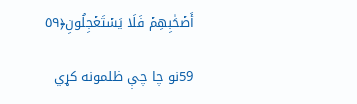أَصۡحَٰبِهِمۡ فَلَا يَسۡتَعۡجِلُونِ﴿٥٩

59نو چا چې ظلمونه كړي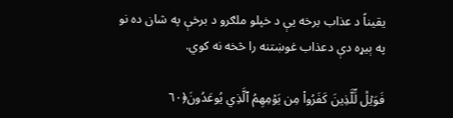يقيناً د عذاب برخه يې د خپلو ملګرو د برخې په شان ده نو په ېیړه دې دعذاب غوښتنه را څخه نه كوي.

فَوَيۡلٞ لِّلَّذِينَ كَفَرُواْ مِن يَوۡمِهِمُ ٱلَّذِي يُوعَدُونَ﴿٦٠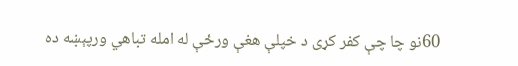60نو چا چې كفر كړى د خپلې هغې ورځې له امله تباهي ورپېښه ده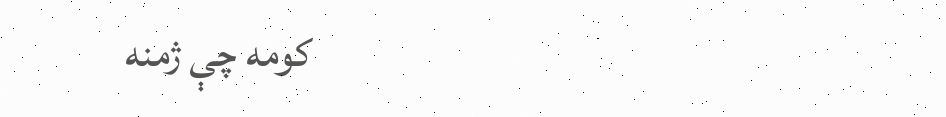كومه چې ژمنه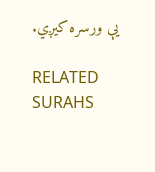يې ورسره كيږي.

RELATED SURAHS